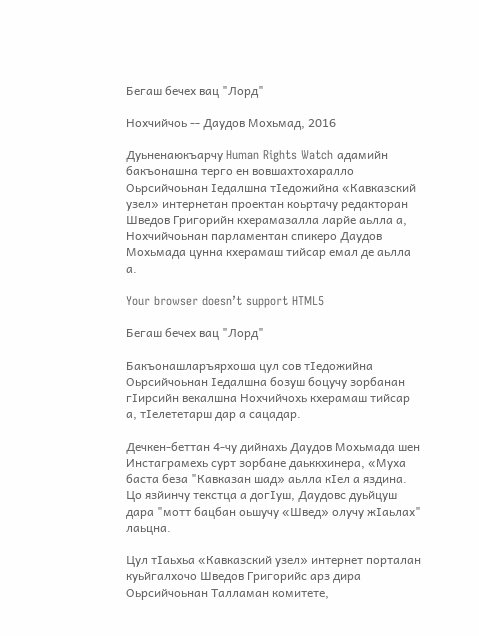Бегаш бечех вац "Лорд"

Нохчийчоь -- Даудов Мохьмад, 2016

Дуьненаюкъарчу Human Rights Watch адамийн бакъонашна терго ен вовшахтохаралло Оьрсийчоьнан Iедалшна тIедожийна «Кавказский узел» интернетан проектан коьртачу редакторан Шведов Григорийн кхерамазалла ларйе аьлла а, Нохчийчоьнан парламентан спикеро Даудов Мохьмада цунна кхерамаш тийсар емал де аьлла а.

Your browser doesn’t support HTML5

Бегаш бечех вац "Лорд"

Бакъонашларъярхоша цул сов тIедожийна Оьрсийчоьнан Iедалшна бозуш боцучу зорбанан гIирсийн векалшна Нохчийчохь кхерамаш тийсар а, тIелететарш дар а сацадар.

Дечкен-беттан 4-чу дийнахь Даудов Мохьмада шен Инстаграмехь сурт зорбане даьккхинера, «Муха баста беза "Кавказан шад» аьлла кIел а яздина. Цо язйинчу текстца а догIуш, Даудовс дуьйцуш дара "мотт бацбан оьшучу «Швед» олучу жIаьлах" лаьцна.

Цул тIаьхьа «Кавказский узел» интернет порталан куьйгалхочо Шведов Григорийс арз дира Оьрсийчоьнан Талламан комитете,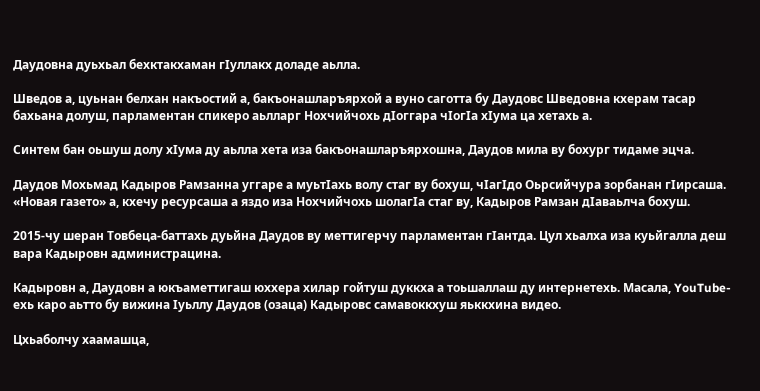Даудовна дуьхьал бехктакхаман гIуллакх доладе аьлла.

Шведов а, цуьнан белхан накъостий а, бакъонашларъярхой а вуно саготта бу Даудовс Шведовна кхерам тасар бахьана долуш, парламентан спикеро аьлларг Нохчийчохь дIоггара чIогIа хIума ца хетахь а.

Синтем бан оьшуш долу хIума ду аьлла хета иза бакъонашларъярхошна, Даудов мила ву бохург тидаме эцча.

Даудов Мохьмад Кадыров Рамзанна уггаре а муьтIахь волу стаг ву бохуш, чIагIдо Оьрсийчура зорбанан гIирсаша. «Новая газето» а, кхечу ресурсаша а яздо иза Нохчийчохь шолагIа стаг ву, Кадыров Рамзан дIаваьлча бохуш.

2015-чу шеран Товбеца-баттахь дуьйна Даудов ву меттигерчу парламентан гIантда. Цул хьалха иза куьйгалла деш вара Кадыровн администрацина.

Кадыровн а, Даудовн а юкъаметтигаш юххера хилар гойтуш дуккха а тоьшаллаш ду интернетехь. Масала, YouTube-ехь каро аьтто бу вижина Iуьллу Даудов (озаца) Кадыровс самавоккхуш яьккхина видео.

Цхьаболчу хаамашца,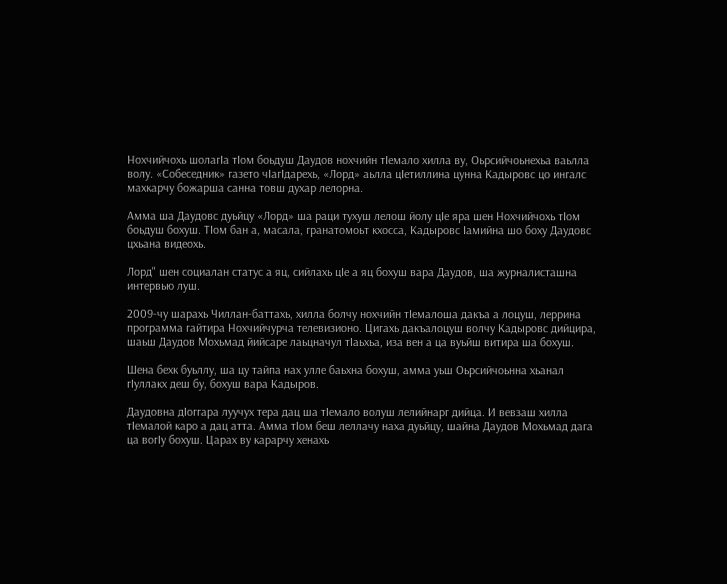Нохчийчохь шолагIа тIом боьдуш Даудов нохчийн тIемало хилла ву, Оьрсийчоьнехьа ваьлла волу. «Собеседник» газето чIагIдарехь, «Лорд» аьлла цIетиллина цунна Кадыровс цо ингалс махкарчу божарша санна товш духар лелорна.

Амма ша Даудовс дуьйцу «Лорд» ша раци тухуш лелош йолу цIе яра шен Нохчийчохь тIом боьдуш бохуш. ТIом бан а, масала, гранатомоьт кхосса, Кадыровс Iамийна шо боху Даудовс цхьана видеохь.

Лорд" шен социалан статус а яц, сийлахь цIе а яц бохуш вара Даудов, ша журналисташна интервью луш.

2009-чу шарахь Чиллан-баттахь, хилла болчу нохчийн тIемалоша дакъа а лоцуш, леррина программа гайтира Нохчийчурча телевизионо. Цигахь дакъалоцуш волчу Кадыровс дийцира, шаьш Даудов Мохьмад йийсаре лаьцначул тIаьхьа, иза вен а ца вуьйш витира ша бохуш.

Шена бехк буьллу, ша цу тайпа нах улле баьхна бохуш, амма уьш Оьрсийчоьнна хьанал гIуллакх деш бу, бохуш вара Кадыров.

Даудовна дIоггара луучух тера дац ша тIемало волуш лелийнарг дийца. И вевзаш хилла тIемалой каро а дац атта. Амма тIом беш леллачу наха дуьйцу, шайна Даудов Мохьмад дага ца вогIу бохуш. Царах ву карарчу хенахь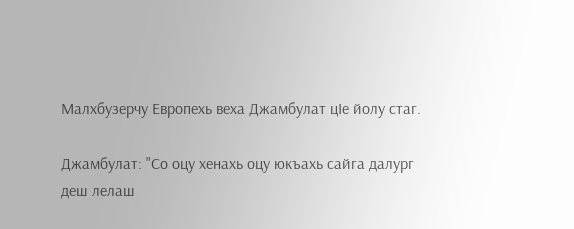Малхбузерчу Европехь веха Джамбулат цIе йолу стаг.

Джамбулат: "Со оцу хенахь оцу юкъахь сайга далург деш лелаш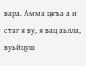вара. Амма цкъа а и стаг я ву, я вац аьлла, вуьйцуш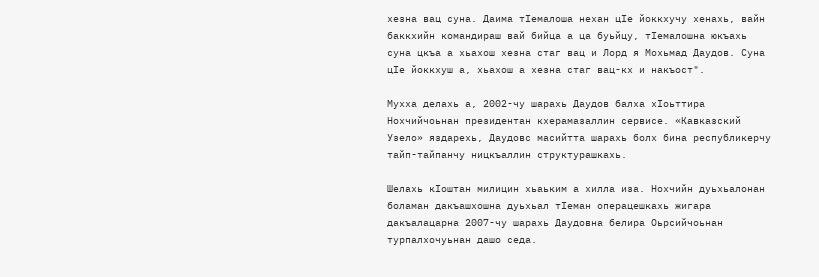хезна вац суна. Даима тIемалоша нехан цIе йоккхучу хенахь, вайн баккхийн командираш вай бийца а ца буьйцу, тIемалошна юкъахь суна цкъа а хьахош хезна стаг вац и Лорд я Мохьмад Даудов. Суна цIе йоккхуш а, хьахош а хезна стаг вац-кх и накъост".

Мухха делахь а, 2002-чу шарахь Даудов балха хIоьттира Нохчийчоьнан президентан кхерамазаллин сервисе. «Кавказский Узело» яздарехь, Даудовс масийтта шарахь болх бина республикерчу тайп-тайпанчу ницкъаллин структурашкахь.

Шелахь кIоштан милицин хьаьким а хилла иза. Нохчийн дуьхьалонан боламан дакъашхошна дуьхьал тIеман операцешкахь жигара дакъалацарна 2007-чу шарахь Даудовна белира Оьрсийчоьнан турпалхочуьнан дашо седа.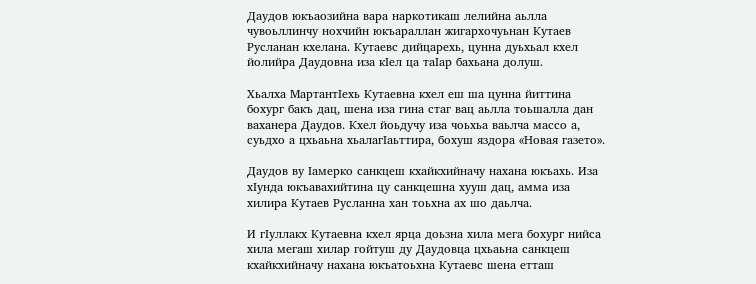Даудов юкъаозийна вара наркотикаш лелийна аьлла чувоьллинчу нохчийн юкъараллан жигархочуьнан Кутаев Русланан кхелана. Кутаевс дийцарехь, цунна дуьхьал кхел йолийра Даудовна иза кIел ца таIар бахьана долуш.

Хьалха МартантIехь Кутаевна кхел еш ша цунна йиттина бохург бакъ дац, шена иза гина стаг вац аьлла тоьшалла дан ваханера Даудов. Кхел йоьдучу иза чоьхьа ваьлча массо а, суьдхо а цхьаьна хьалагIаьттира, бохуш яздора «Новая газето».

Даудов ву Iамерко санкцеш кхайкхийначу нахана юкъахь. Иза хIунда юкъавахийтина цу санкцешна хууш дац, амма иза хилира Кутаев Русланна хан тоьхна ах шо даьлча.

И гIуллакх Кутаевна кхел ярца доьзна хила мега бохург нийса хила мегаш хилар гойтуш ду Даудовца цхьаьна санкцеш кхайкхийначу нахана юкъатоьхна Кутаевс шена етташ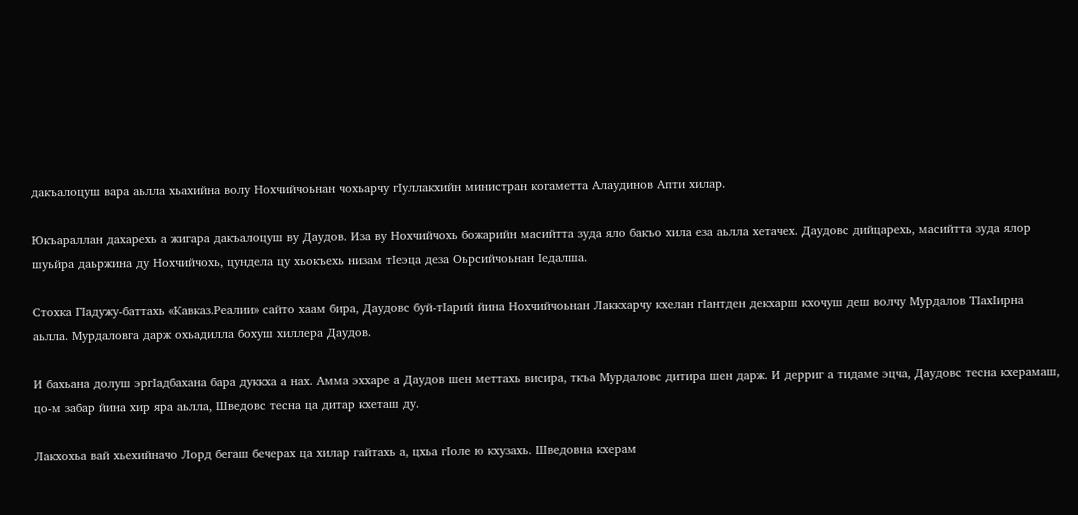дакъалоцуш вара аьлла хьахийна волу Нохчийчоьнан чохьарчу гIуллакхийн министран когаметта Алаудинов Апти хилар.

Юкъараллан дахарехь а жигара дакъалоцуш ву Даудов. Иза ву Нохчийчохь божарийн масийтта зуда яло бакъо хила еза аьлла хетачех. Даудовс дийцарехь, масийтта зуда ялор шуьйра даьржина ду Нохчийчохь, цундела цу хьокъехь низам тIеэца деза Оьрсийчоьнан Iедалша.

Стохка ГIадужу-баттахь «Кавказ.Реалии» сайто хаам бира, Даудовс буй-тIарий йина Нохчийчоьнан Лаккхарчу кхелан гIантден декхарш кхочуш деш волчу Мурдалов ТIахIирна аьлла. Мурдаловга дарж охьадилла бохуш хиллера Даудов.

И бахьана долуш эргIадбахана бара дуккха а нах. Амма эххаре а Даудов шен меттахь висира, ткъа Мурдаловс дитира шен дарж. И дерриг а тидаме эцча, Даудовс тесна кхерамаш, цо-м забар йина хир яра аьлла, Шведовс тесна ца дитар кхеташ ду.

Лакхохьа вай хьехийначо Лорд бегаш бечерах ца хилар гайтахь а, цхьа гIоле ю кхузахь. Шведовна кхерам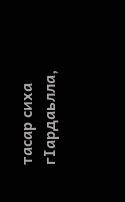тасар сиха гIардаьлла,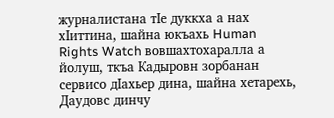журналистана тIе дуккха а нах хIиттина, шайна юкъахь Human Rights Watch вовшахтохаралла а йолуш, ткъа Кадыровн зорбанан сервисо дIахьер дина, шайна хетарехь, Даудовс динчу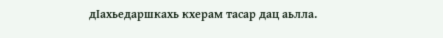дIахьедаршкахь кхерам тасар дац аьлла.